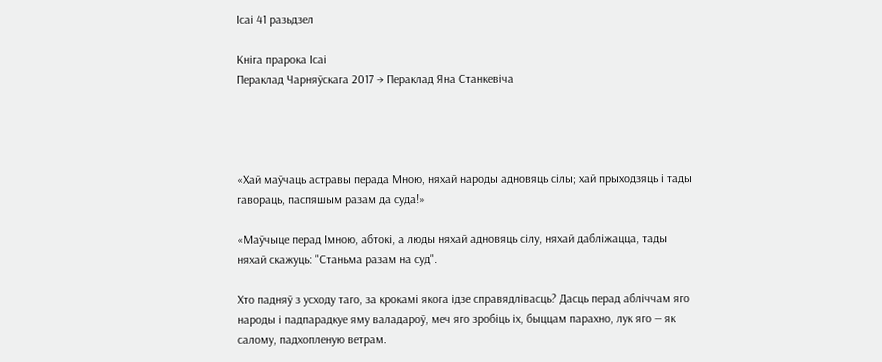Ісаі 41 разьдзел

Кніга прарока Ісаі
Пераклад Чарняўскага 2017 → Пераклад Яна Станкевіча




«Хай маўчаць астравы перада Мною, няхай народы адновяць сілы; хай прыходзяць і тады гавораць, паспяшым разам да суда!»

«Маўчыце перад Імною, абтокі, а люды няхай адновяць сілу, няхай дабліжацца, тады няхай скажуць: "Станьма разам на суд".

Хто падняў з усходу таго, за крокамі якога ідзе справядлівасць? Дасць перад абліччам яго народы і падпарадкуе яму валадароў, меч яго зробіць іх, быццам парахно, лук яго — як салому, падхопленую ветрам.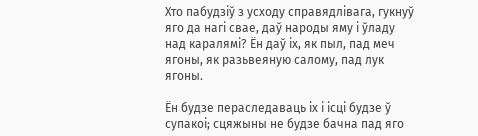Хто пабудзіў з усходу справядлівага, гукнуў яго да нагі свае, даў народы яму і ўладу над каралямі? Ён даў іх, як пыл, пад меч ягоны, як разьвеяную салому, пад лук ягоны.

Ён будзе пераследаваць іх і ісці будзе ў супакоі; сцяжыны не будзе бачна пад яго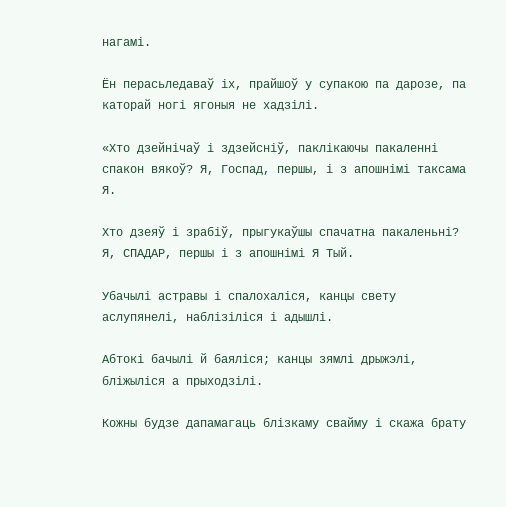нагамі.

Ён перасьледаваў іх, прайшоў у супакою па дарозе, па каторай ногі ягоныя не хадзілі.

«Хто дзейнічаў і здзейсніў, паклікаючы пакаленні спакон вякоў? Я, Госпад, першы, і з апошнімі таксама Я.

Хто дзеяў і зрабіў, прыгукаўшы спачатна пакаленьні? Я, СПАДАР, першы і з апошнімі Я Тый.

Убачылі астравы і спалохаліся, канцы свету аслупянелі, наблізіліся і адышлі.

Абтокі бачылі й баяліся; канцы зямлі дрыжэлі, бліжыліся а прыходзілі.

Кожны будзе дапамагаць блізкаму свайму і скажа брату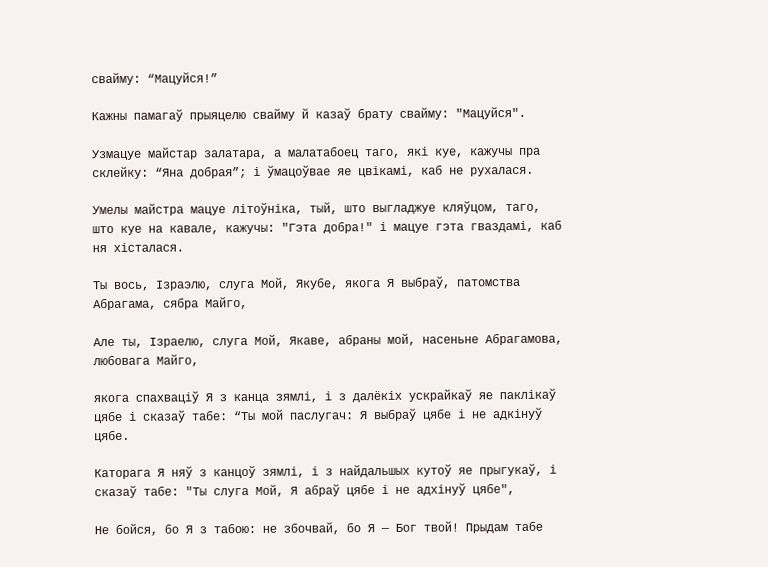свайму: “Мацуйся!”

Кажны памагаў прыяцелю свайму й казаў брату свайму: "Мацуйся".

Узмацуе майстар залатара, а малатабоец таго, які куе, кажучы пра склейку: “Яна добрая”; і ўмацоўвае яе цвікамі, каб не рухалася.

Умелы майстра мацуе літоўніка, тый, што выгладжуе кляўцом, таго, што куе на кавале, кажучы: "Гэта добра!" і мацуе гэта гваздамі, каб ня хісталася.

Ты вось, Ізраэлю, слуга Мой, Якубе, якога Я выбраў, патомства Абрагама, сябра Майго,

Але ты, Ізраелю, слуга Мой, Якаве, абраны мой, насеньне Абрагамова, любовага Майго,

якога спахваціў Я з канца зямлі, і з далёкіх ускрайкаў яе паклікаў цябе і сказаў табе: “Ты мой паслугач: Я выбраў цябе і не адкінуў цябе.

Каторага Я няў з канцоў зямлі, і з найдальшых кутоў яе прыгукаў, і сказаў табе: "Ты слуга Мой, Я абраў цябе і не адхінуў цябе",

Не бойся, бо Я з табою: не збочвай, бо Я — Бог твой! Прыдам табе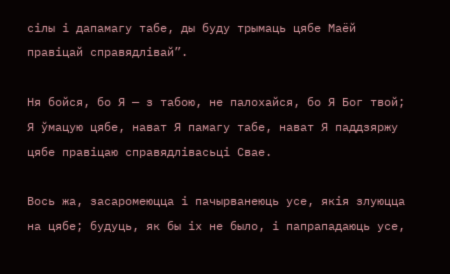сілы і дапамагу табе, ды буду трымаць цябе Маёй правіцай справядлівай”.

Ня бойся, бо Я — з табою, не палохайся, бо Я Бог твой; Я ўмацую цябе, нават Я памагу табе, нават Я паддзяржу цябе правіцаю справядлівасьці Свае.

Вось жа, засаромеюцца і пачырванеюць усе, якія злуюцца на цябе; будуць, як бы іх не было, і папрападаюць усе,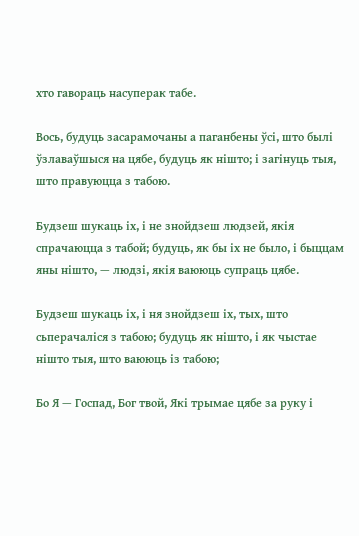хто гавораць насуперак табе.

Вось, будуць засарамочаны а паганбены ўсі, што былі ўзлаваўшыся на цябе, будуць як нішто; і загінуць тыя, што правуюцца з табою.

Будзеш шукаць іх, і не знойдзеш людзей, якія спрачаюцца з табой; будуць, як бы іх не было, і быццам яны нішто, — людзі, якія ваююць супраць цябе.

Будзеш шукаць іх, і ня знойдзеш іх, тых, што сьперачаліся з табою; будуць як нішто, і як чыстае нішто тыя, што ваююць із табою;

Бо Я — Госпад, Бог твой, Які трымае цябе за руку і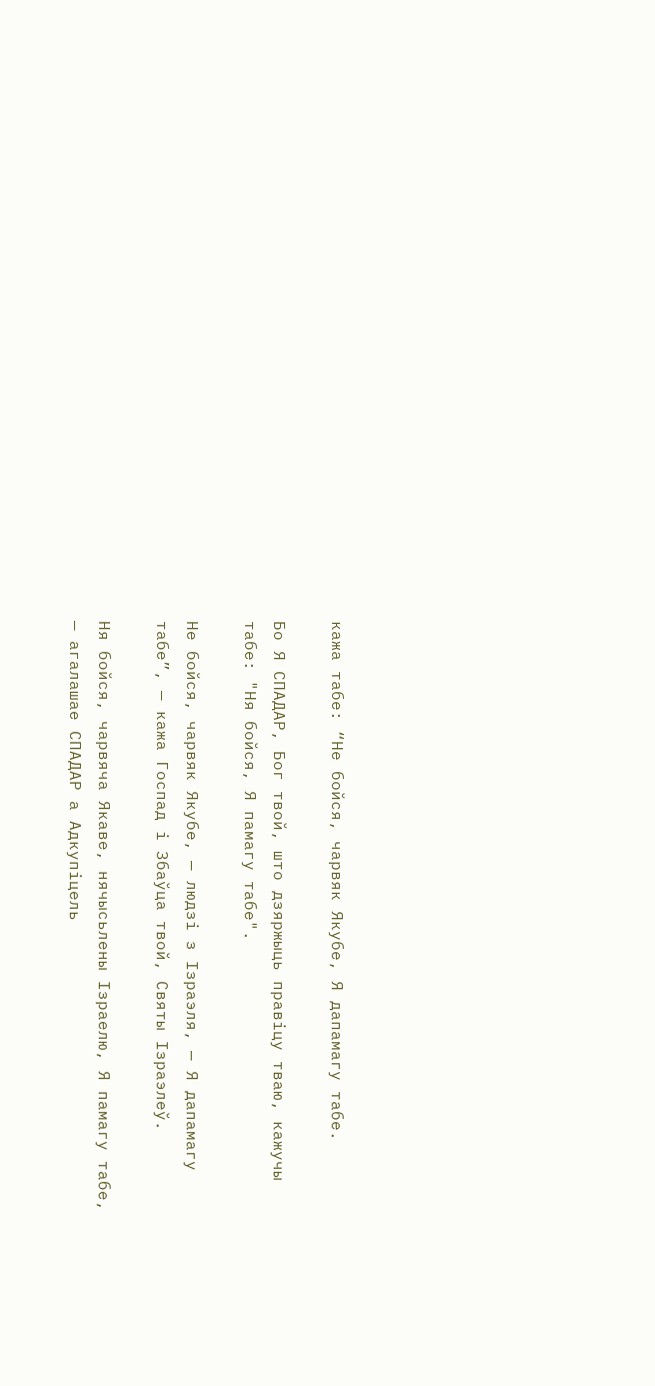кажа табе: “Не бойся, чарвяк Якубе, Я дапамагу табе.

Бо Я СПАДАР, Бог твой, што дзяржыць правіцу тваю, кажучы табе: "Ня бойся, Я памагу табе".

Не бойся, чарвяк Якубе, — людзі з Ізраэля, — Я дапамагу табе”, — кажа Госпад і Збаўца твой, Святы Ізраэлеў.

Ня бойся, чарвяча Якаве, нячысьлены Ізраелю, Я памагу табе, — агалашае СПАДАР а Адкупіцель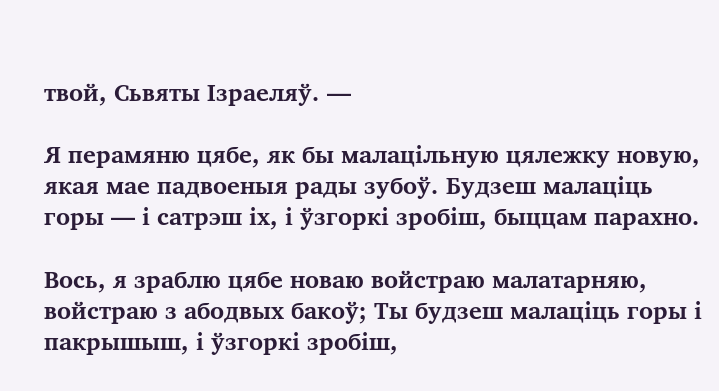твой, Сьвяты Ізраеляў. —

Я перамяню цябе, як бы малацільную цялежку новую, якая мае падвоеныя рады зубоў. Будзеш малаціць горы — і сатрэш іх, і ўзгоркі зробіш, быццам парахно.

Вось, я зраблю цябе новаю войстраю малатарняю, войстраю з абодвых бакоў; Ты будзеш малаціць горы і пакрышыш, і ўзгоркі зробіш,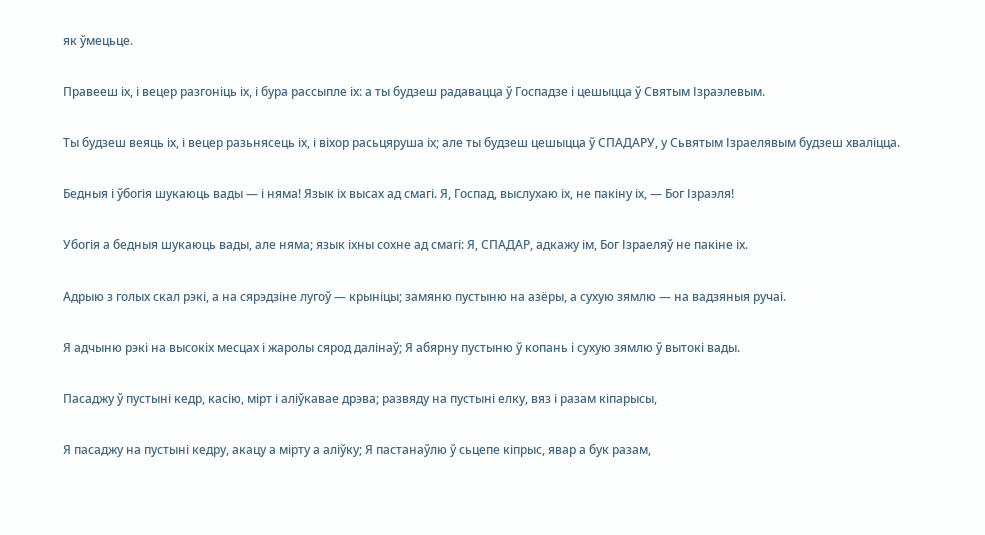як ўмецьце.

Правееш іх, і вецер разгоніць іх, і бура рассыпле іх: а ты будзеш радавацца ў Госпадзе і цешыцца ў Святым Ізраэлевым.

Ты будзеш веяць іх, і вецер разьнясець іх, і віхор расьцяруша іх; але ты будзеш цешыцца ў СПАДАРУ, у Сьвятым Ізраелявым будзеш хваліцца.

Бедныя і ўбогія шукаюць вады — і няма! Язык іх высах ад смагі. Я, Госпад, выслухаю іх, не пакіну іх, — Бог Ізраэля!

Убогія а бедныя шукаюць вады, але няма; язык іхны сохне ад смагі: Я, СПАДАР, адкажу ім, Бог Ізраеляў не пакіне іх.

Адрыю з голых скал рэкі, а на сярэдзіне лугоў — крыніцы; замяню пустыню на азёры, а сухую зямлю — на вадзяныя ручаі.

Я адчыню рэкі на высокіх месцах і жаролы сярод далінаў; Я абярну пустыню ў копань і сухую зямлю ў вытокі вады.

Пасаджу ў пустыні кедр, касію, мірт і аліўкавае дрэва; развяду на пустыні елку, вяз і разам кіпарысы,

Я пасаджу на пустыні кедру, акацу а мірту а аліўку; Я пастанаўлю ў сьцепе кіпрыс, явар а бук разам,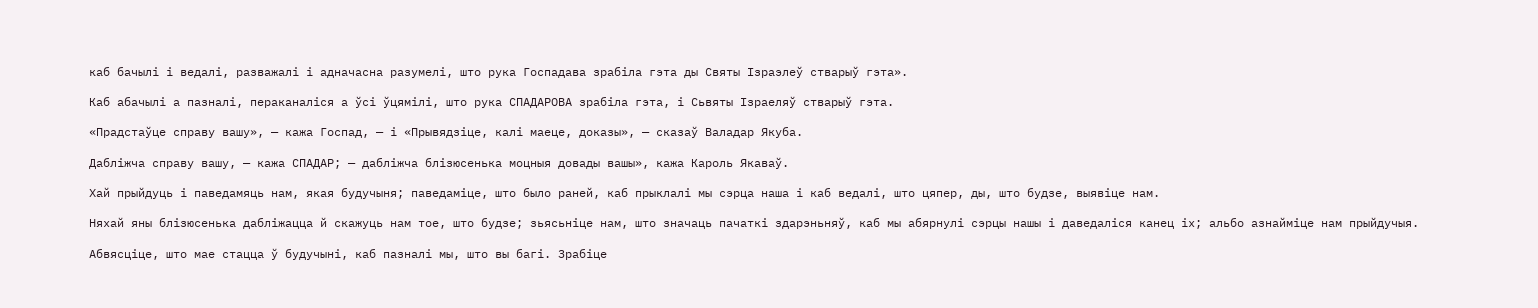каб бачылі і ведалі, разважалі і адначасна разумелі, што рука Госпадава зрабіла гэта ды Святы Ізраэлеў стварыў гэта».

Каб абачылі а пазналі, пераканаліся а ўсі ўцямілі, што рука СПАДАРОВА зрабіла гэта, і Сьвяты Ізраеляў стварыў гэта.

«Прадстаўце справу вашу», — кажа Госпад, — і «Прывядзіце, калі маеце, доказы», — сказаў Валадар Якуба.

Дабліжча справу вашу, — кажа СПАДАР; — дабліжча блізюсенька моцныя довады вашы», кажа Кароль Якаваў.

Хай прыйдуць і паведамяць нам, якая будучыня; паведаміце, што было раней, каб прыклалі мы сэрца наша і каб ведалі, што цяпер, ды, што будзе, выявіце нам.

Няхай яны блізюсенька дабліжацца й скажуць нам тое, што будзе; зьясьніце нам, што значаць пачаткі здарэньняў, каб мы абярнулі сэрцы нашы і даведаліся канец іх; альбо азнайміце нам прыйдучыя.

Абвясціце, што мае стацца ў будучыні, каб пазналі мы, што вы багі. Зрабіце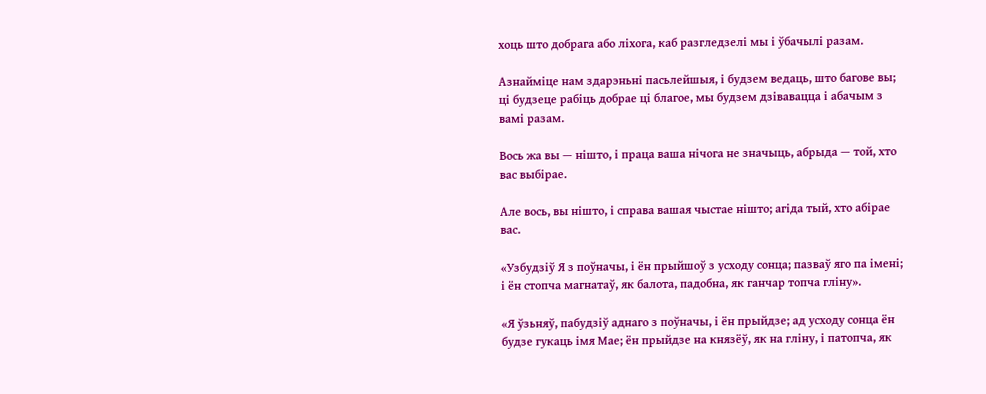хоць што добрага або ліхога, каб разгледзелі мы і ўбачылі разам.

Азнайміце нам здарэньні пасьлейшыя, і будзем ведаць, што багове вы; ці будзеце рабіць добрае ці благое, мы будзем дзівавацца і абачым з вамі разам.

Вось жа вы — нішто, і праца ваша нічога не значыць, абрыда — той, хто вас выбірае.

Але вось, вы нішто, і справа вашая чыстае нішто; агіда тый, хто абірае вас.

«Узбудзіў Я з поўначы, і ён прыйшоў з усходу сонца; пазваў яго па імені; і ён стопча магнатаў, як балота, падобна, як ганчар топча гліну».

«Я ўзьняў, пабудзіў аднаго з поўначы, і ён прыйдзе; ад усходу сонца ён будзе гукаць імя Мае; ён прыйдзе на князёў, як на гліну, і патопча, як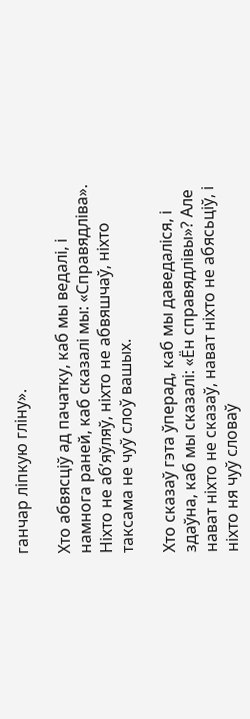ганчар ліпкую гліну».

Хто абвясціў ад пачатку, каб мы ведалі, і намнога раней, каб сказалі мы: «Справядліва». Ніхто не аб’яўляў, ніхто не абвяшчаў, ніхто таксама не чуў слоў вашых.

Хто сказаў гэта ўперад, каб мы даведаліся, і здаўна, каб мы сказалі: «Ён справядлівы»? Але нават ніхто не сказаў, нават ніхто не абясьціў, і ніхто ня чуў словаў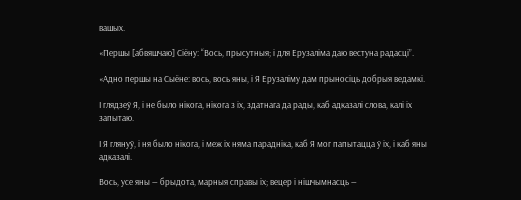вашых.

«Першы [абвяшчаю] Сіёну: “Вось, прысутныя; і для Ерузаліма даю вестуна радасці”.

«Адно першы на Сыёне: вось, вось яны, і Я Ерузаліму дам прыносіць добрыя ведамкі.

І глядзеў Я, і не было нікога, нікога з іх, здатнага да рады, каб адказалі слова, калі іх запытаю.

І Я глянуў, і ня было нікога, і меж іх няма парадніка, каб Я мог папытацца ў іх, і каб яны адказалі.

Вось, усе яны — брыдота, марныя справы іх; вецер і нішчымнасць —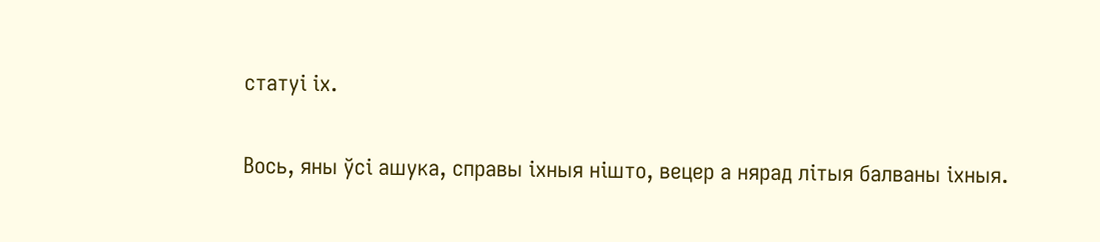статуі іх.

Вось, яны ўсі ашука, справы іхныя нішто, вецер а нярад літыя балваны іхныя.